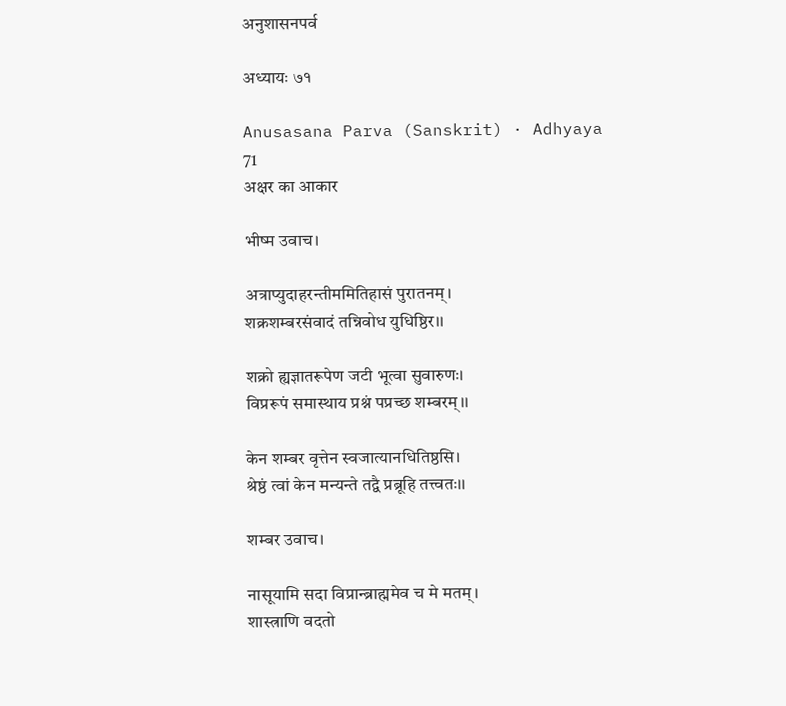अनुशासनपर्व

अध्यायः ७१

Anusasana Parva (Sanskrit) · Adhyaya 71
अक्षर का आकार

भीष्म उवाच।

अत्राप्युदाहरन्तीममितिहासं पुरातनम्।
शक्रशम्बरसंवादं तन्निवोध युधिष्ठिर।।

शक्रो ह्यज्ञातरूपेण जटी भूत्वा सुवारुणः।
विप्ररूपं समास्थाय प्रश्नं पप्रच्छ शम्बरम्।।

केन शम्बर वृत्तेन स्वजात्यानधितिष्ठसि।
श्रेष्ठं त्वां केन मन्यन्ते तद्वै प्रब्रूहि तत्त्वतः।।

शम्बर उवाच।

नासूयामि सदा विप्रान्ब्राह्ममेव च मे मतम्।
शास्त्राणि वदतो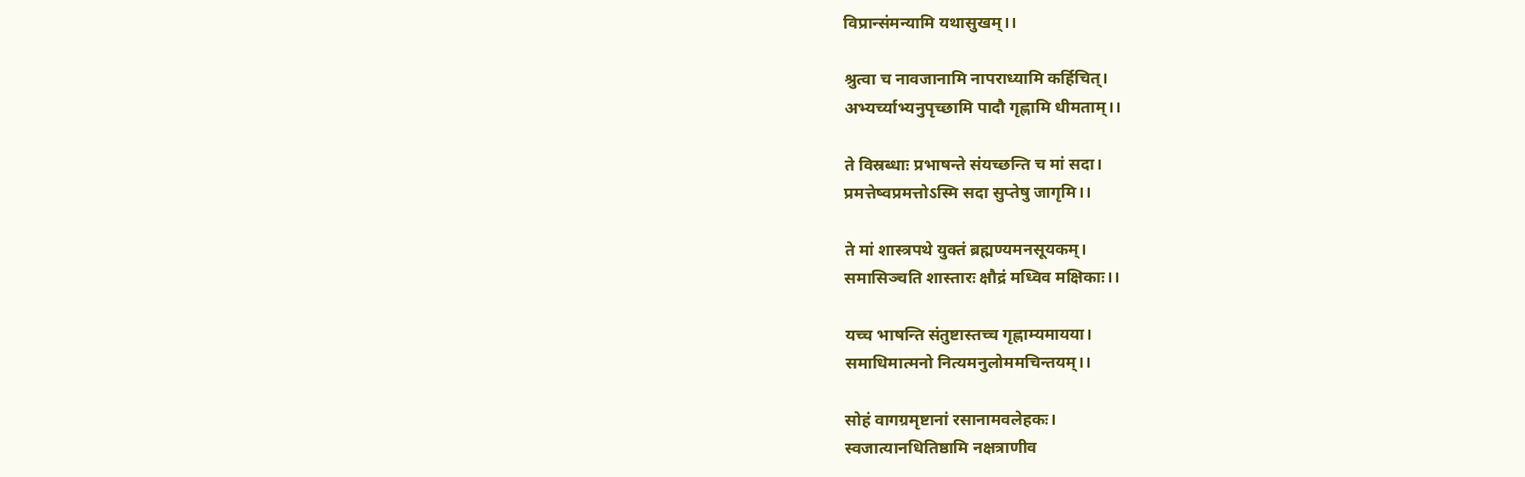विप्रान्संमन्यामि यथासुखम्।।

श्रुत्वा च नावजानामि नापराध्यामि कर्हिचित्।
अभ्यर्च्याभ्यनुपृच्छामि पादौ गृह्णामि धीमताम्।।

ते विस्रब्धाः प्रभाषन्ते संयच्छन्ति च मां सदा।
प्रमत्तेष्वप्रमत्तोऽस्मि सदा सुप्तेषु जागृमि।।

ते मां शास्त्रपथे युक्तं ब्रह्मण्यमनसूयकम्।
समासिञ्चति शास्तारः क्षौद्रं मध्विव मक्षिकाः।।

यच्च भाषन्ति संतुष्टास्तच्च गृह्णाम्यमायया।
समाधिमात्मनो नित्यमनुलोममचिन्तयम्।।

सोहं वागग्रमृष्टानां रसानामवलेहकः।
स्वजात्यानधितिष्ठामि नक्षत्राणीव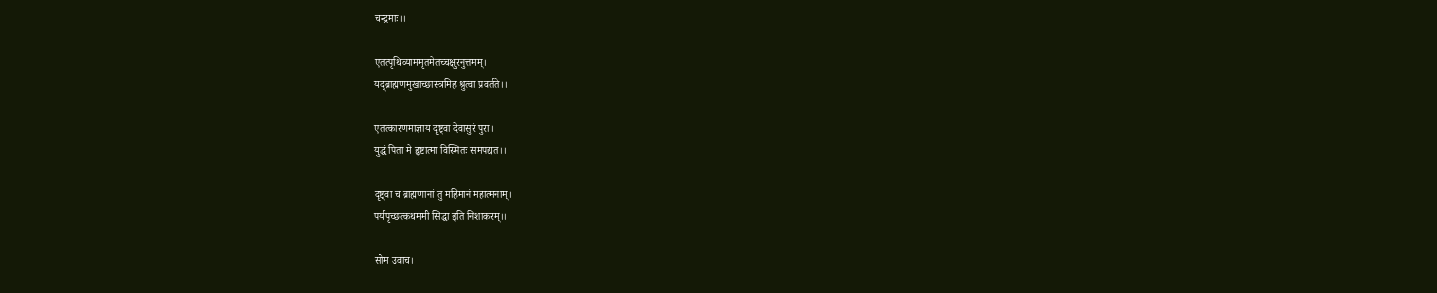चन्द्रमाः।।

एतत्पृथिव्याममृतमेतच्चक्षुरनुत्तमम्।
यद्ब्राह्मणमुखाच्छास्त्रमिह श्रुत्वा प्रवर्तते।।

एतत्कारणमाज्ञाय दृष्ट्वा देवासुरं पुरा।
युद्धं पिता मे हृष्टात्मा विस्मितः समपद्यत।।

दृष्ट्वा च ब्राह्मणानां तु महिमानं महात्मनाम्।
पर्यपृच्छत्कथममी सिद्धा इति निशाकरम्।।

सोम उवाच।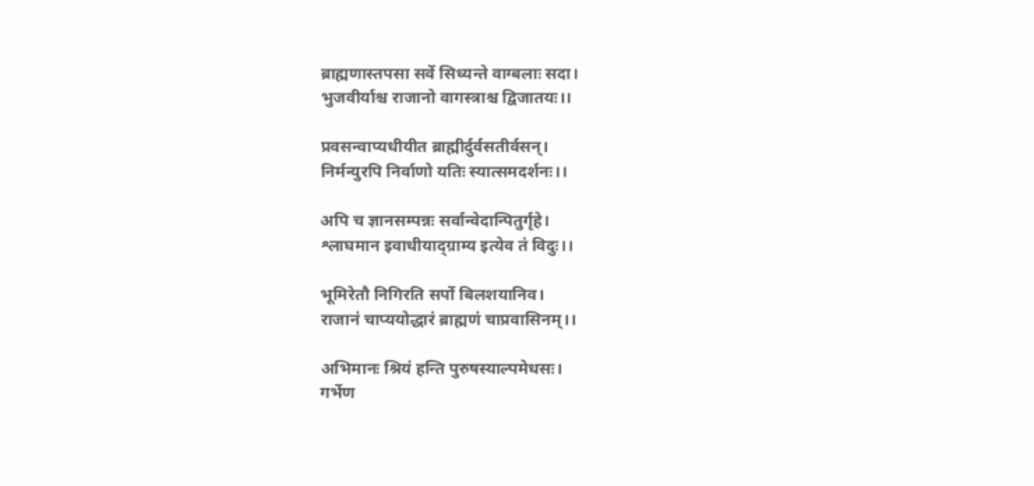ब्राह्मणास्तपसा सर्वे सिध्यन्ते वाग्बलाः सदा।
भुजवीर्याश्च राजानो वागस्त्राश्च द्विजातयः।।

प्रवसन्वाप्यधीयीत ब्राह्मीर्दुर्वसतीर्वसन्।
निर्मन्युरपि निर्वाणो यतिः स्यात्समदर्शनः।।

अपि च ज्ञानसम्पन्नः सर्वान्वेदान्पितुर्गृहे।
श्लाघमान इवाधीयाद्ग्राम्य इत्येव तं विदुः।।

भूमिरेतौ निगिरति सर्पो बिलशयानिव।
राजानं चाप्ययोद्धारं ब्राह्मणं चाप्रवासिनम्।।

अभिमानः श्रियं हन्ति पुरुषस्याल्पमेधसः।
गर्भेण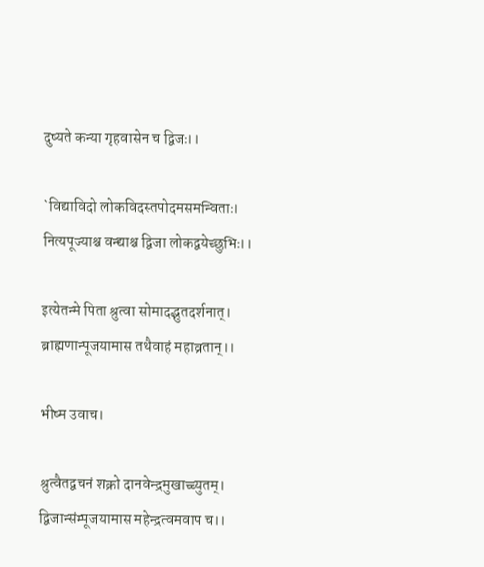दुष्यते कन्या गृहवासेन च द्विजः।।

`विद्याविदो लोकविदस्तपोदमसमन्विताः।
नित्यपूज्याश्च वन्द्याश्च द्विजा लोकद्वयेच्छुभिः।।

इत्येतन्मे पिता श्रुत्वा सोमादद्भुतदर्शनात्।
ब्राह्मणान्पूजयामास तथैवाहं महाव्रतान्।।

भीष्म उवाच।

श्रुत्वैतद्वचनं शक्रो दानवेन्द्रमुखाच्च्युतम्।
द्विजान्संम्पूजयामास महेन्द्रत्वमवाप च।।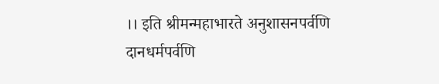।। इति श्रीमन्महाभारते अनुशासनपर्वणि
दानधर्मपर्वणि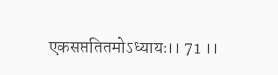एकसप्ततितमोऽध्यायः।। 71 ।।